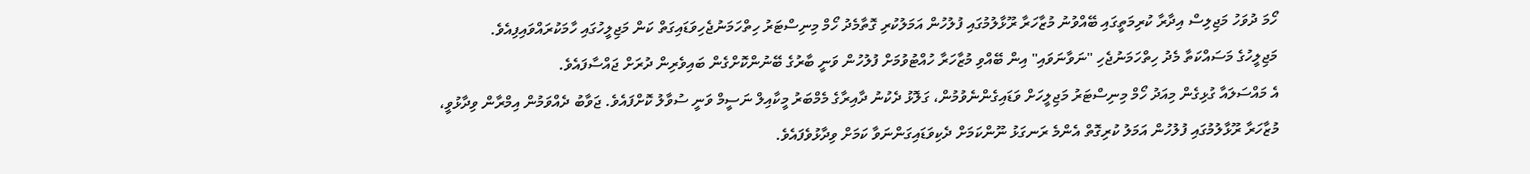ހޯމަ ދުވަހު މަޖިލިސް އިދާރާ ކުރިމަތީގައި ބޭއްވުނު މުޒާހަރާ ރޫޅާލުމުގައި ފުލުހުން އަމަލުކުރި ގޮތާމެދު ހޯމް މިނިސްޓަރު ހިތްހަމަނުޖެހިވަޑައިގަތް ކަން މަޖިލީހުގައި ހާމަކުރައްވައިފިއެވެ.
މަޖިލީހުގެ މަސައްކަތާ މެދު ހިތްހަމަނުޖެހި "ނަވާނަވައި" އިން ބޭއްވި މުޒާހަރާ ހުއްޓުވުމަށް ފުލުހުން ވަނީ ބާރުގެ ބޭނުންކޮށްގެން ބައިވެރިން ދުރަށް ޖައްސާފައެވެ.
އެ މައްސަލައާ ގުޅިގެން މިއަދު ހޯމް މިނިސްޓަރު މަޖިލީހަށް ވަޑައިގެންނެވުމުން، ގަލޮޅު ދެކުނު ދާއިރާގެ މެމްބަރު މީކާއިލް ނަސީމް ވަނީ ސުވާލު ކޮށްފައެވެ. ޖަވާބު ދެއްވަމުން އިމްރާން ވިދާޅުވީ، މުޒާހަރާ ރޫޅާލުމުގައި ފުލުހުން އަމަލު ކުރިގޮތް އެންމެ ރަނގަޅު ނޫންކަމަށް ދެކިވަޑައިގަންނަވާ ކަމަށް ވިދާޅުވެފައެވެ.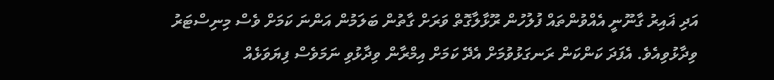އަދި ޣައިރު ގާނޫނީ އެއްވުންތައް ފުލުހުން ރޫޅާލާގޮތް ވަރަށް ގާތުން ބަލަމުން އަންނަ ކަމަށް ވެސް މިނިސްޓަރު ވިދާޅުވިއެވެ. އެފަދަ ކަންކަން ރަނގަޅުވުމަށް އެދޭ ކަމަށް އިމްރާން ވިދާޅުވި ނަމަވެސް ފިޔަވަޅެއް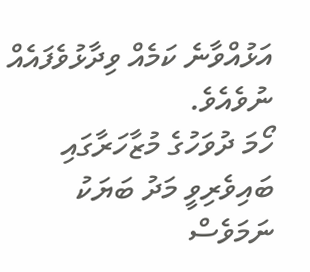އަޅުއްވާނެ ކަމެއް ވިދާޅުވެފައެއް ނުވެއެވެ.
ހޯމަ ދުވަހުގެ މުޒާހަރާގައި ބައިވެރިވީ މަދު ބަޔަކު ނަމަވެސް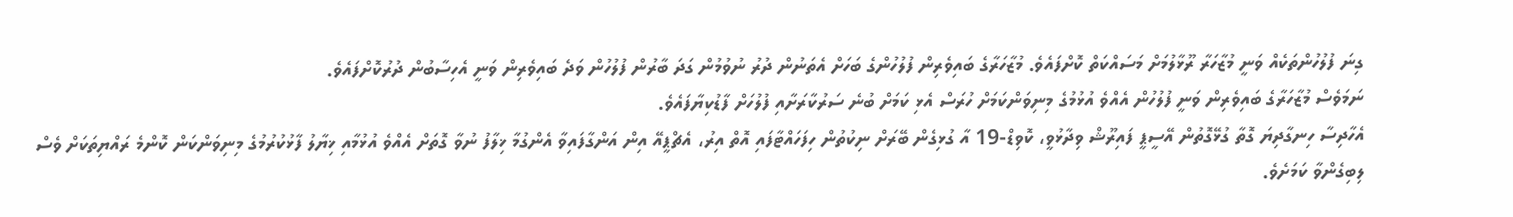ގިނަ ފުލުހުންތަކެއް ވަނީ މުޒާހަރާ ރޫޅާލުމަށް މަސައްކަތް ކޮށްފައެވެ. މުޒާހަރާގެ ބައިވެރިން ފުލުހުންގެ ބަހަށް އެތަނުން ދުރު ނުވުމުން ގަދަ ބާރުން ފުލުހުން ވަދެ ބައިވެރިން ވަނީ އެހިސާބުން ދުރުކޮށްފައެވެ.
ނަމަވެސް މުޒާހަރާގެ ބައިވެރިން ވަނީ ފުލުހުން އެއްވެ އުޅުމުގެ މިނިވަންކަމަށް ހުރަސް އެޅި ކަމަށް ބުނެ ސަރުކާރަށާއި ފުލުހަށް ފާޑުކިޔާފައެވެ.
އެހާދިސާ ހިނގާދިޔަ ގޮތާ ގުޅޭގޮތުން އޭސީޕީ ފައިރޫޝް ވިދާޅުވީ، ކޮވިޑް-19 އާ ގުޅިގެން ބޭރަށް ނިކުތުން ހިފަހައްޓާފައި އޮތް އިރު، އެޗްޕީއޭ އިން އަންގާފައިވާ އެންގުމާ ޚިލާފު ނުވާ ގޮތަށް އެއްވެ އުޅުމާއި ޚިޔާލު ފާޅުކުރުމުގެ މިނިވަންކަން ކޮންމެ ރައްޔިތަކަށް ވެސް ލިބިގެންވާ ކަމަށެވެ.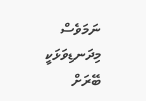ނަމަވެސް މިދަނޑިވަޅަކީ ބޭރަށް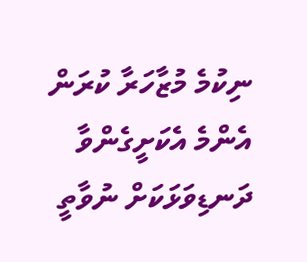ނިކުމެ މުޒާހަރާ ކުރަން އެންމެ އެކަށީގެންވާ ދަނޑިވަޅަކަށް ނުވާތީ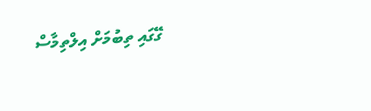ގޭގައި ތިބުމަށް އިލްތިމާސް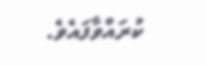ކުރައްވާފައެވެ.